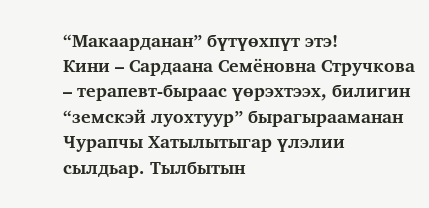“Макаарданан” бүтүөхпүт этэ!
Кини – Сардаана Семёновна Стручкова – терапевт-быраас үөрэхтээх, билигин “земскэй луохтуур” бырагырааманан Чурапчы Хатылытыгар үлэлии сылдьар. Тылбытын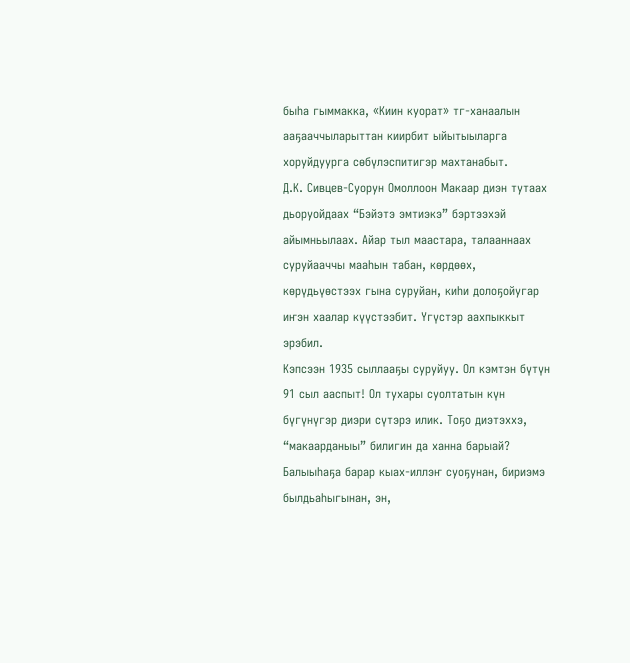быһа гыммакка, «Киин куорат» тг-ханаалын ааҕааччыларыттан киирбит ыйытыыларга хоруйдуурга сөбүлэспитигэр махтанабыт.
Д.К. Сивцев-Суорун Омоллоон Макаар диэн тутаах дьоруойдаах “Бэйэтэ эмтиэкэ” бэртээхэй айымньылаах. Айар тыл маастара, талааннаах суруйааччы мааһын табан, көрдөөх, көрүдьүөстээх гына суруйан, киһи долоҕойугар иҥэн хаалар күүстээбит. Үгүстэр аахпыккыт эрэбил.
Кэпсээн 1935 сыллааҕы суруйуу. Ол кэмтэн бүтүн 91 сыл ааспыт! Ол тухары суолтатын күн бүгүнүгэр диэри сүтэрэ илик. Тоҕо диэтэххэ, “макаарданыы” билигин да ханна барыай? Балыыһаҕа барар кыах-иллэҥ суоҕунан, бириэмэ былдьаһыгынан, эн,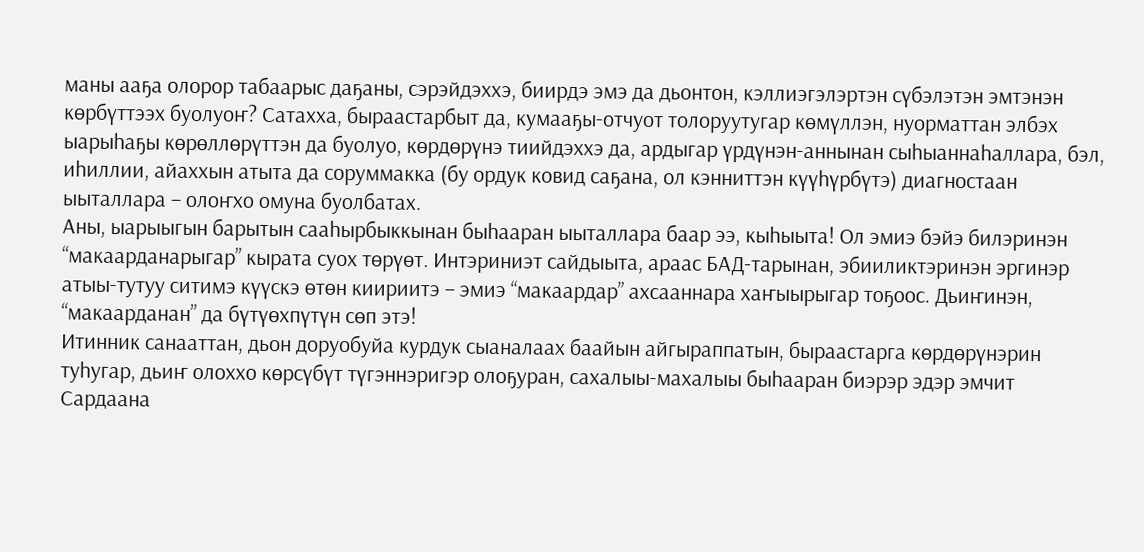маны ааҕа олорор табаарыс даҕаны, сэрэйдэххэ, биирдэ эмэ да дьонтон, кэллиэгэлэртэн сүбэлэтэн эмтэнэн көрбүттээх буолуоҥ? Сатахха, быраастарбыт да, кумааҕы-отчуот толоруутугар көмүллэн, нуорматтан элбэх ыарыһаҕы көрөллөрүттэн да буолуо, көрдөрүнэ тиийдэххэ да, ардыгар үрдүнэн-аннынан сыһыаннаһаллара, бэл, иһиллии, айаххын атыта да соруммакка (бу ордук ковид саҕана, ол кэнниттэн күүһүрбүтэ) диагностаан ыыталлара – олоҥхо омуна буолбатах.
Аны, ыарыыгын барытын сааһырбыккынан быһааран ыыталлара баар ээ, кыһыыта! Ол эмиэ бэйэ билэринэн “макаарданарыгар” кырата суох төрүөт. Интэриниэт сайдыыта, араас БАД-тарынан, эбииликтэринэн эргинэр атыы-тутуу ситимэ күүскэ өтөн киириитэ – эмиэ “макаардар” ахсааннара хаҥыырыгар тоҕоос. Дьиҥинэн, “макаарданан” да бүтүөхпүтүн сөп этэ!
Итинник санааттан, дьон доруобуйа курдук сыаналаах баайын айгыраппатын, быраастарга көрдөрүнэрин туһугар, дьиҥ олоххо көрсүбүт түгэннэригэр олоҕуран, сахалыы-махалыы быһааран биэрэр эдэр эмчит Сардаана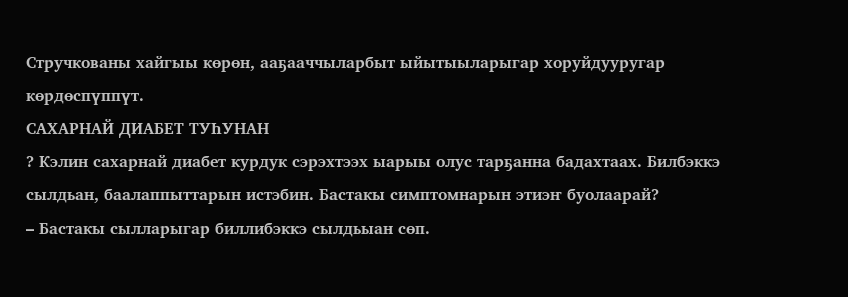Стручкованы хайгыы көрөн, ааҕааччыларбыт ыйытыыларыгар хоруйдууругар көрдөспүппүт.
САХАРНАЙ ДИАБЕТ ТУҺУНАН
? Кэлин сахарнай диабет курдук сэрэхтээх ыарыы олус тарҕанна бадахтаах. Билбэккэ сылдьан, баалаппыттарын истэбин. Бастакы симптомнарын этиэҥ буолаарай?
– Бастакы сылларыгар биллибэккэ сылдьыан сөп.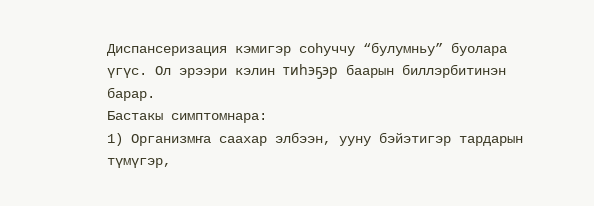Диспансеризация кэмигэр соһуччу “булумньу” буолара үгүс. Ол эрээри кэлин тиһэҕэр баарын биллэрбитинэн барар.
Бастакы симптомнара:
1) Организмҥа саахар элбээн, ууну бэйэтигэр тардарын түмүгэр,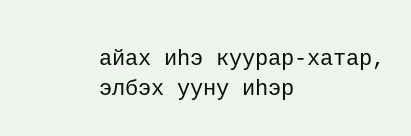айах иһэ куурар-хатар, элбэх ууну иһэр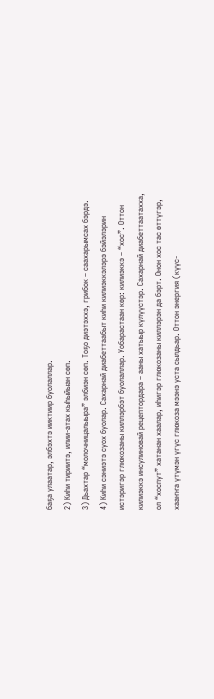баҕа улаатар, элбэхтэ ииктиир буолаллар.
2) Киһи тириитэ, илии-атах кыһыйыан сөп.
3) Дьахтар “молочницалыыра” элбиэн сөп. Тоҕо диэтэххэ, грибок – саахарымсах бэрдэ.
4) Киһи сэниэтэ суох буолар. Сахарнай диабеттаабыт киһи килиэккэлэрэ бэйэлэрин истэригэр глюкозаны киллэрбэт буолаллар. Уобарастаан көр: килиэккэ – “хос”. Оттон килиэккэ инсулиновай рецептордара – ааны хатыыр күлүүстэр. Сахарнай диабеттаатахха, ол “хоспут” хатанан хаалар, иһигэр глюкозаны киллэрэн да бэрт. Онон хос тас өттүгэр, хааҥҥа үтүмэн үгүс глюкоза мээнэ уста сылдьар. Оттон энергия (күүс-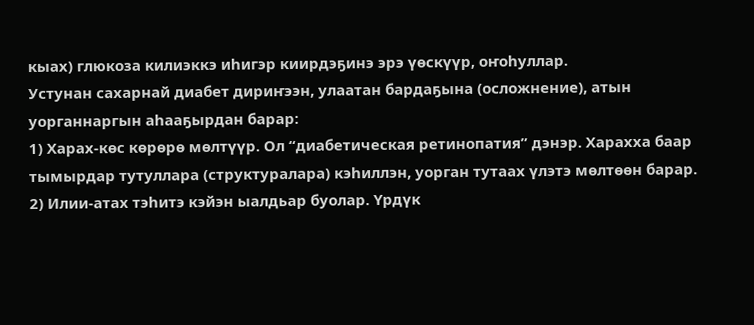кыах) глюкоза килиэккэ иһигэр киирдэҕинэ эрэ үөскүүр, оҥоһуллар.
Устунан сахарнай диабет дириҥээн, улаатан бардаҕына (осложнение), атын уорганнаргын аһааҕырдан барар:
1) Харах-көс көрөрө мөлтүүр. Ол “диабетическая ретинопатия” дэнэр. Харахха баар тымырдар тутуллара (структуралара) кэһиллэн, уорган тутаах үлэтэ мөлтөөн барар.
2) Илии-атах тэһитэ кэйэн ыалдьар буолар. Үрдүк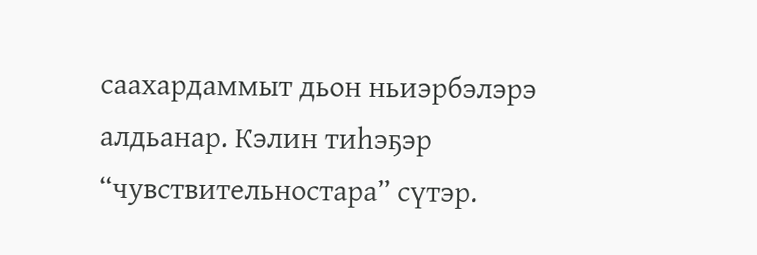саахардаммыт дьон ньиэрбэлэрэ алдьанар. Кэлин тиһэҕэр “чувствительностара” сүтэр.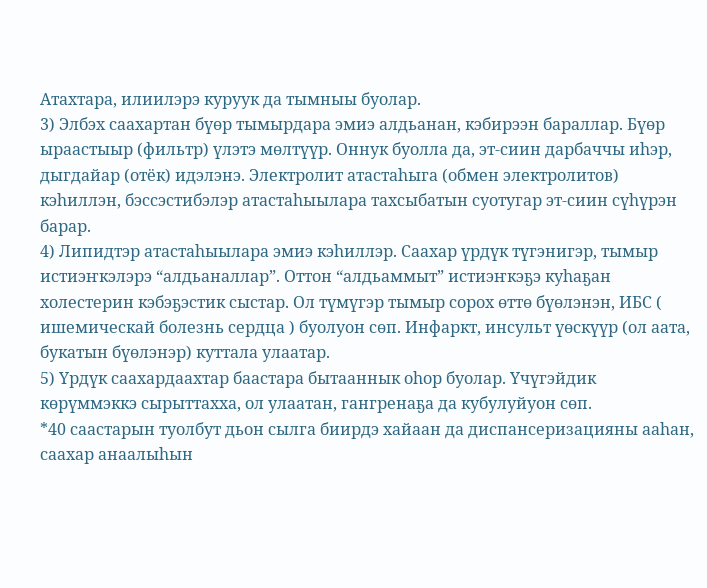Атахтара, илиилэрэ куруук да тымныы буолар.
3) Элбэх саахартан бүөр тымырдара эмиэ алдьанан, кэбирээн бараллар. Бүөр ыраастыыр (фильтр) үлэтэ мөлтүүр. Оннук буолла да, эт-сиин дарбаччы иһэр, дыгдайар (отёк) идэлэнэ. Электролит атастаһыга (обмен электролитов) кэһиллэн, бэссэстибэлэр атастаһыылара тахсыбатын суотугар эт-сиин сүһүрэн барар.
4) Липидтэр атастаһыылара эмиэ кэһиллэр. Саахар үрдүк түгэнигэр, тымыр истиэҥкэлэрэ “алдьаналлар”. Оттон “алдьаммыт” истиэҥкэҕэ куһаҕан холестерин кэбэҕэстик сыстар. Ол түмүгэр тымыр сорох өттө бүөлэнэн, ИБС ( ишемическай болезнь сердца ) буолуон сөп. Инфаркт, инсульт үөскүүр (ол аата, букатын бүөлэнэр) куттала улаатар.
5) Үрдүк саахардаахтар баастара бытааннык оһор буолар. Үчүгэйдик көрүммэккэ сырыттахха, ол улаатан, гангренаҕа да кубулуйуон сөп.
*40 саастарын туолбут дьон сылга биирдэ хайаан да диспансеризацияны ааһан, саахар анаалыһын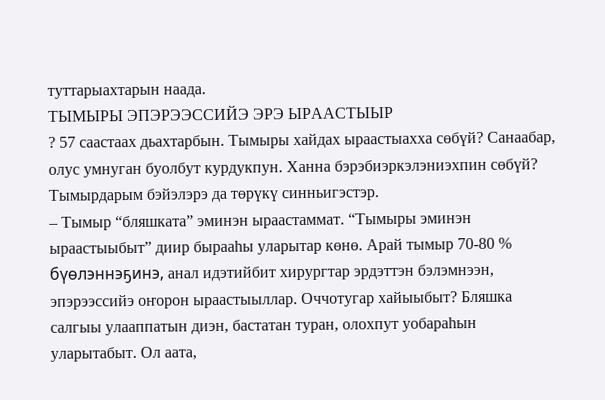туттарыахтарын наада.
ТЫМЫРЫ ЭПЭРЭЭССИЙЭ ЭРЭ ЫРААСТЫЫР
? 57 саастаах дьахтарбын. Тымыры хайдах ыраастыахха сөбүй? Санаабар, олус умнуган буолбут курдукпун. Ханна бэрэбиэркэлэниэхпин сөбүй? Тымырдарым бэйэлэрэ да төрүкү синньигэстэр.
– Тымыр “бляшката” эминэн ыраастаммат. “Тымыры эминэн ыраастыыбыт” диир бырааһы уларытар көнө. Арай тымыр 70-80 % бүөлэннэҕинэ, анал идэтийбит хирургтар эрдэттэн бэлэмнээн, эпэрээссийэ оҥорон ыраастыыллар. Оччотугар хайыыбыт? Бляшка салгыы улааппатын диэн, бастатан туран, олохпут уобараһын уларытабыт. Ол аата,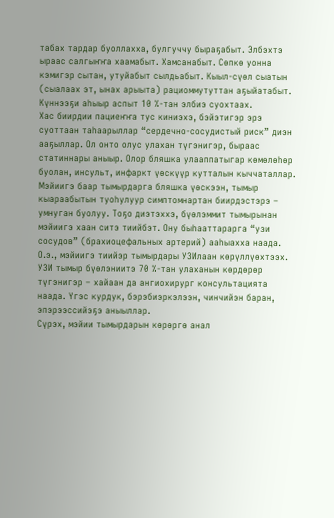табах тардар буоллахха, булгуччу быраҕабыт. Элбэхтэ ыраас салгыҥҥа хаамабыт. Хамсанабыт. Сөпкө уонна кэмигэр сытан, утуйабыт сылдьабыт. Кыыл-сүөл сыатын (сыалаах эт, ынах арыыта) рациоммутуттан аҕыйатабыт. Күннээҕи аһыыр аспыт 10 %-тан элбиэ суохтаах.
Хас биирдии пациеҥҥа тус киниэхэ, бэйэтигэр эрэ суоттаан таһаарыллар “сердечно-сосудистый риск” диэн ааҕыллар. Ол онто олус улахан түгэнигэр, быраас статиннары аныыр. Олор бляшка улааппатыгар көмөлөһөр буолан, инсульт, инфаркт үөскүүр кутталын кыччаталлар. Мэйиигэ баар тымырдарга бляшка үөскээн, тымыр кыараабытын туоһулуур симптомнартан биирдэстэрэ – умнуган буолуу. Тоҕо диэтэххэ, бүөлэммит тымырынан мэйиигэ хаан ситэ тиийбэт. Ону быһааттарарга “узи сосудов” (брахиоцефальных артерий) ааһыахха наада. О.э., мэйиигэ тиийэр тымырдары УЗИлаан көрүллүөхтээх. УЗИ тымыр бүөлэниитэ 70 %-тан улаханын көрдөрөр түгэнигэр – хайаан да ангиохирург консультацията наада. Үгэс курдук, бэрэбиэркэлээн, чинчийэн баран, эпэрээссийэҕэ аныыллар.
Сүрэх, мэйии тымырдарын көрөргө анал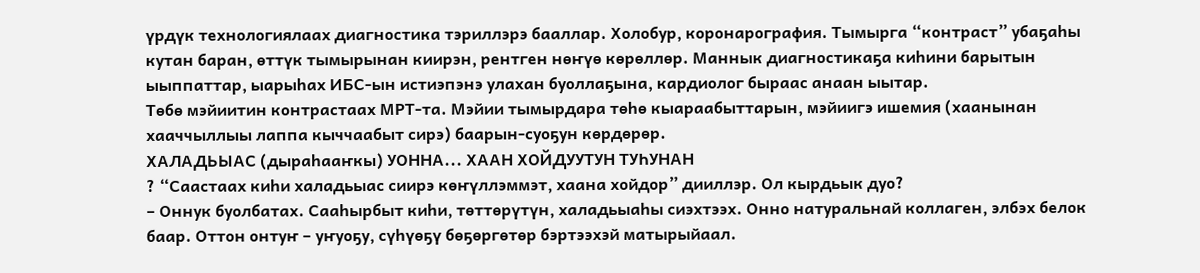үрдүк технологиялаах диагностика тэриллэрэ бааллар. Холобур, коронарография. Тымырга “контраст” убаҕаһы кутан баран, өттүк тымырынан киирэн, рентген нөҥүө көрөллөр. Маннык диагностикаҕа киһини барытын ыыппаттар, ыарыһах ИБС-ын истиэпэнэ улахан буоллаҕына, кардиолог быраас анаан ыытар.
Төбө мэйиитин контрастаах МРТ-та. Мэйии тымырдара төһө кыараабыттарын, мэйиигэ ишемия (хаанынан хааччыллыы лаппа кыччаабыт сирэ) баарын-суоҕун көрдөрөр.
ХАЛАДЬЫАС (дыраһааҥкы) УОННА... ХААН ХОЙДУУТУН ТУҺУНАН
? “Саастаах киһи халадьыас сиирэ көҥүллэммэт, хаана хойдор” дииллэр. Ол кырдьык дуо?
– Оннук буолбатах. Сааһырбыт киһи, төттөрүтүн, халадьыаһы сиэхтээх. Онно натуральнай коллаген, элбэх белок баар. Оттон онтуҥ – уҥуоҕу, сүһүөҕү бөҕөргөтөр бэртээхэй матырыйаал.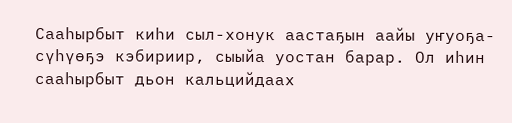Сааһырбыт киһи сыл-хонук аастаҕын аайы уҥуоҕа-сүһүөҕэ кэбириир, сыыйа уостан барар. Ол иһин сааһырбыт дьон кальцийдаах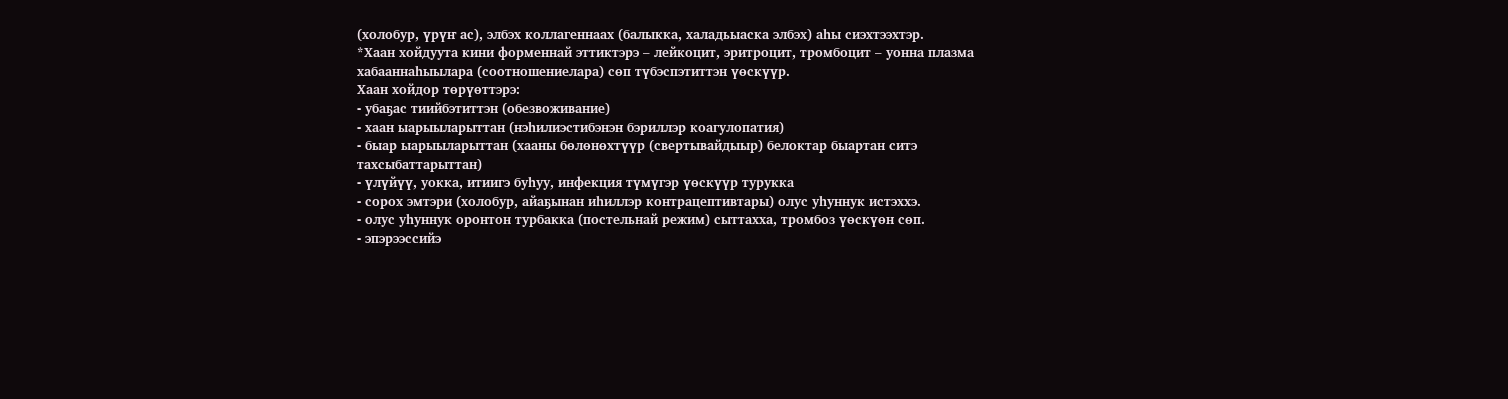(холобур, үрүҥ ас), элбэх коллагеннаах (балыкка, халадьыаска элбэх) аһы сиэхтээхтэр.
*Хаан хойдуута кини форменнай эттиктэрэ – лейкоцит, эритроцит, тромбоцит – уонна плазма хабааннаһыылара (соотношениелара) сөп түбэспэтиттэн үөскүүр.
Хаан хойдор төрүөттэрэ:
- убаҕас тиийбэтиттэн (обезвоживание)
- хаан ыарыыларыттан (нэһилиэстибэнэн бэриллэр коагулопатия)
- быар ыарыыларыттан (хааны бөлөнөхтүүр (свертывайдыыр) белоктар быартан ситэ тахсыбаттарыттан)
- үлүйүү, уокка, итиигэ буһуу, инфекция түмүгэр үөскүүр турукка
- сорох эмтэри (холобур, айаҕынан иһиллэр контрацептивтары) олус уһуннук истэххэ.
- олус уһуннук оронтон турбакка (постельнай режим) сыттахха, тромбоз үөскүөн сөп.
- эпэрээссийэ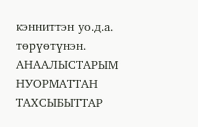кэнниттэн уо.д.а. төрүөтүнэн.
АНААЛЫСТАРЫМ НУОРМАТТАН ТАХСЫБЫТТАР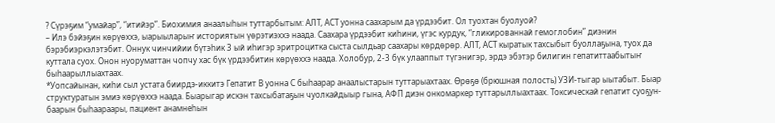? Сүрэҕим “умайар”, “итийэр”. Биохимия анаалыһын туттарбытым: АЛТ, АСТ уонна саахарым да үрдээбит. Ол туохтан буолуой?
– Илэ бэйэҕин көрүөххэ, ыарыыларыҥ историятын үөрэтиэххэ наада. Саахара үрдээбит киһини, үгэс курдук, “гликированнай гемоглобин” диэнин бэрэбиэркэлэтэбит. Оннук чинчийии бүтэһик 3 ый иһигэр эритроцитка сыста сылдьар саахары көрдөрөр. АЛТ, АСТ кыратык тахсыбыт буоллаҕына, туох да куттала суох. Онон нуоруматтан чопчу хас бүк үрдээбитин көрүөххэ наада. Холобур, 2-3 бүк улааппыт түгэнигэр, эрдэ эбэтэр билигин гепатиттаабытыҥ быһаарыллыахтаах.
*Уопсайынан, киһи сыл устата биирдэ-иккитэ Гепатит В уонна С быһаарар анаалыстарын туттарыахтаах. Өрөҕө (брюшная полость) УЗИ-тыгар ыытабыт. Быар структуратын эмиэ көрүөххэ наада. Быарыгар искэн тахсыбатаҕын чуолкайдыыр гына, АФП диэн онкомаркер туттарыллыахтаах. Токсическай гепатит суоҕун-баарын быһаараары, пациент анамнеһын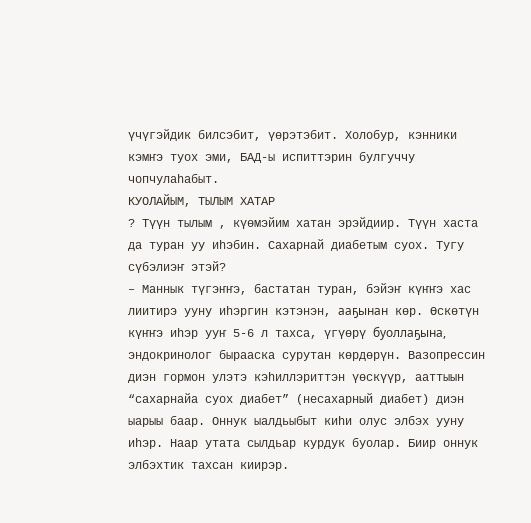үчүгэйдик билсэбит, үөрэтэбит. Холобур, кэнники кэмҥэ туох эми, БАД-ы испиттэрин булгуччу чопчулаһабыт.
КУОЛАЙЫМ, ТЫЛЫМ ХАТАР
? Түүн тылым , күөмэйим хатан эрэйдиир. Түүн хаста да туран уу иһэбин. Сахарнай диабетым суох. Тугу сүбэлиэҥ этэй?
– Маннык түгэҥҥэ, бастатан туран, бэйэҥ күҥҥэ хас лиитирэ ууну иһэргин кэтэнэн, ааҕынан көр. Өскөтүн күҥҥэ иһэр ууҥ 5-6 л тахса, үгүөрү буоллаҕына, эндокринолог бырааска сурутан көрдөрүн. Вазопрессин диэн гормон улэтэ кэһиллэриттэн үөскүүр, ааттыын “сахарнайа суох диабет” (несахарный диабет) диэн ыарыы баар. Оннук ыалдьыбыт киһи олус элбэх ууну иһэр. Наар утата сылдьар курдук буолар. Биир оннук элбэхтик тахсан киирэр.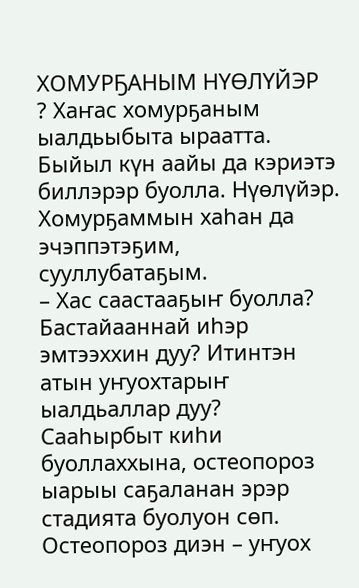ХОМУРҔАНЫМ НҮӨЛҮЙЭР
? Хаҥас хомурҕаным ыалдьыбыта ыраатта. Быйыл күн аайы да кэриэтэ биллэрэр буолла. Нүөлүйэр. Хомурҕаммын хаһан да эчэппэтэҕим, сууллубатаҕым.
– Хас саастааҕыҥ буолла? Бастайааннай иһэр эмтээххин дуу? Итинтэн атын уҥуохтарыҥ ыалдьаллар дуу? Сааһырбыт киһи буоллаххына, остеопороз ыарыы саҕаланан эрэр стадията буолуон сөп. Остеопороз диэн – уҥуох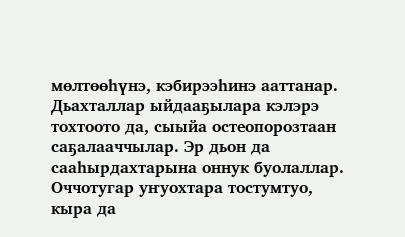мөлтөөһүнэ, кэбирээһинэ ааттанар. Дьахталлар ыйдааҕылара кэлэрэ тохтоото да, сыыйа остеопорозтаан саҕалааччылар. Эр дьон да сааһырдахтарына оннук буолаллар. Оччотугар уҥуохтара тостумтуо, кыра да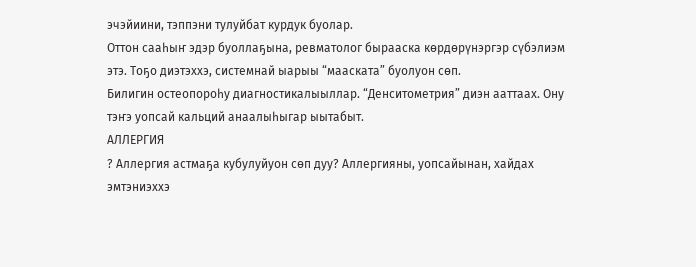эчэйиини, тэппэни тулуйбат курдук буолар.
Оттон сааһыҥ эдэр буоллаҕына, ревматолог бырааска көрдөрүнэргэр сүбэлиэм этэ. Тоҕо диэтэххэ, системнай ыарыы “мааската” буолуон сөп.
Билигин остеопороһу диагностикалыыллар. “Денситометрия” диэн ааттаах. Ону тэҥэ уопсай кальций анаалыһыгар ыытабыт.
АЛЛЕРГИЯ
? Аллергия астмаҕа кубулуйуон сөп дуу? Аллергияны, уопсайынан, хайдах эмтэниэххэ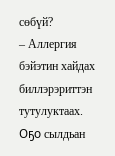сөбүй?
– Аллергия бэйэтин хайдах биллэрэриттэн тутулуктаах. Оҕо сылдьан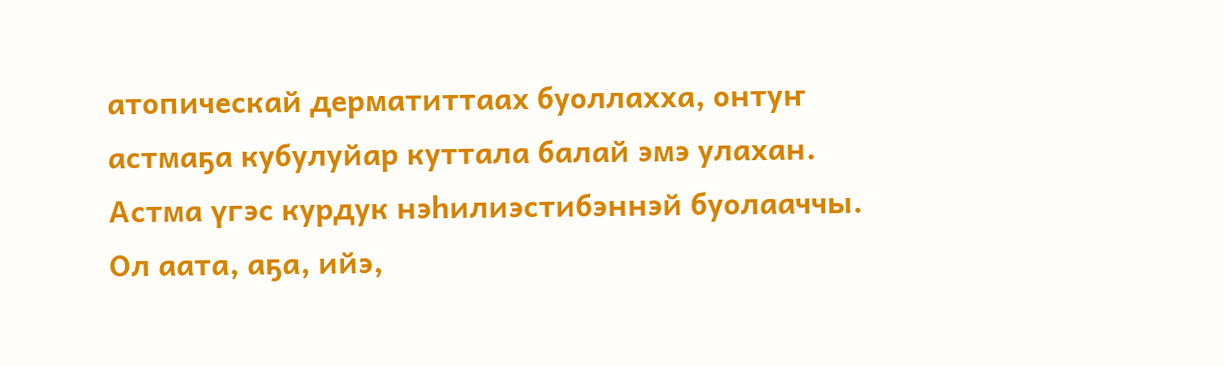атопическай дерматиттаах буоллахха, онтуҥ астмаҕа кубулуйар куттала балай эмэ улахан. Астма үгэс курдук нэһилиэстибэннэй буолааччы. Ол аата, аҕа, ийэ,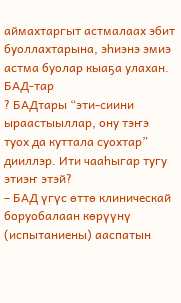аймахтаргыт астмалаах эбит буоллахтарына, эһиэнэ эмиэ астма буолар кыаҕа улахан.
БАД-тар
? БАДтары “эти-сиини ыраастыыллар, ону тэҥэ туох да куттала суохтар” дииллэр. Ити чааһыгар тугу этиэҥ этэй?
– БАД үгүс өттө клиническай боруобалаан көрүүнү (испытаниены) ааспатын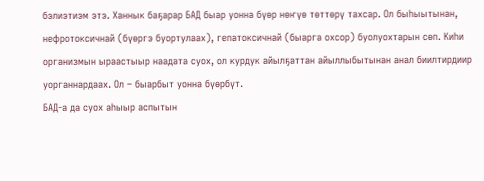бэлиэтиэм этэ. Ханнык баҕарар БАД быар уонна бүөр нөҥүө төттөрү тахсар. Ол быһыытынан, нефротоксичнай (бүөргэ буортулаах), гепатоксичнай (быарга охсор) буолуохтарын сөп. Киһи организмын ыраастыыр наадата суох, ол курдук айылҕаттан айыллыбытынан анал биилтирдиир уорганнардаах. Ол – быарбыт уонна бүөрбүт.
БАД-а да суох аһыыр аспытын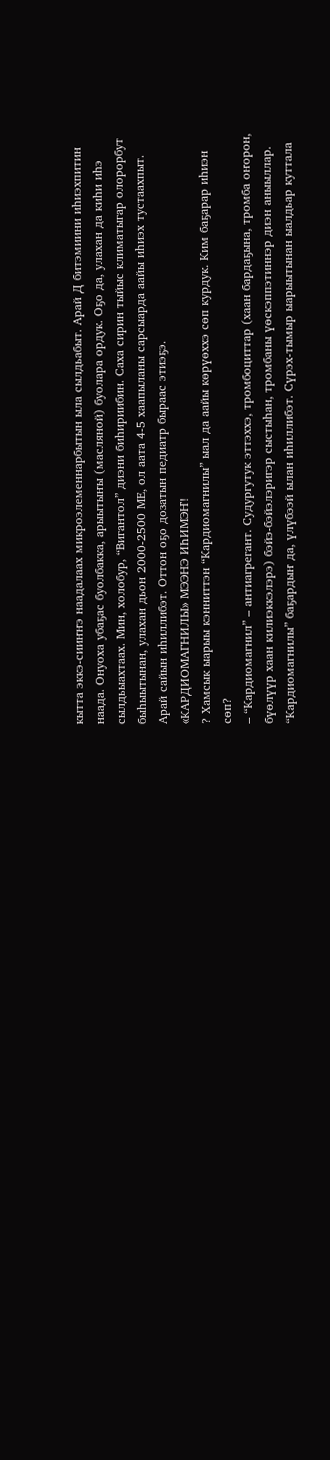кытта эккэ-сииҥҥэ наадалаах микроэлеменнарбытын ыла сылдьабыт. Арай Д битэмиини иһиэхпитин наада. Онуоха убаҕас буолбакка, арыытыҥы (масляной) буолара ордук. Оҕо да, улахан да киһи иһэ сылдьыахтаах. Мин, холобур, “Вигантол” диэни биһириибин. Саха сирин тыйыс климатыгар олорорбут быһыытынан, улахан дьон 2000-2500 МЕ, ол аата 4-5 хаапыланы сарсыарда аайы иһиэх тустаахпыт. Арай сайын иһиллибэт. Оттон оҕо дозатын педиатр быраас этиэҕэ.
«КАРДИОМАГНИЛЫ» МЭЭНЭ ИҺИМЭҤ!
? Хамсык ыарыы кэнниттэн “Кардиомагнилы” ыал да аайы көрүөххэ сөп курдук. Ким баҕарар иһиэн сөп?
– “Кардиомагнил” – антиагрегант. Судургутук эттэххэ, тромбоциттар (хаан бардаҕына, тромба оҥорон, бүөлүүр хаан килиэккэлэрэ) бэйэ-бэйэлэригэр сыстыһан, тромбаны үөскэппэтиннэр диэн аныыллар. “Кардиомагнилы” баҕардыҥ да, үлүбээй ылан иһиллибэт. Сүрэх-тымыр ыарыытынан ыалдьар куттала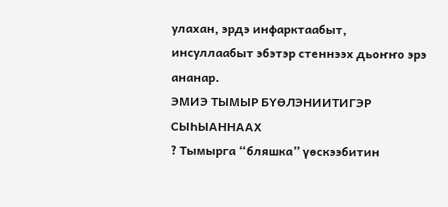улахан, эрдэ инфарктаабыт, инсуллаабыт эбэтэр стеннээх дьоҥҥо эрэ ананар.
ЭМИЭ ТЫМЫР БҮӨЛЭНИИТИГЭР СЫҺЫАННААХ
? Тымырга “бляшка” үөскээбитин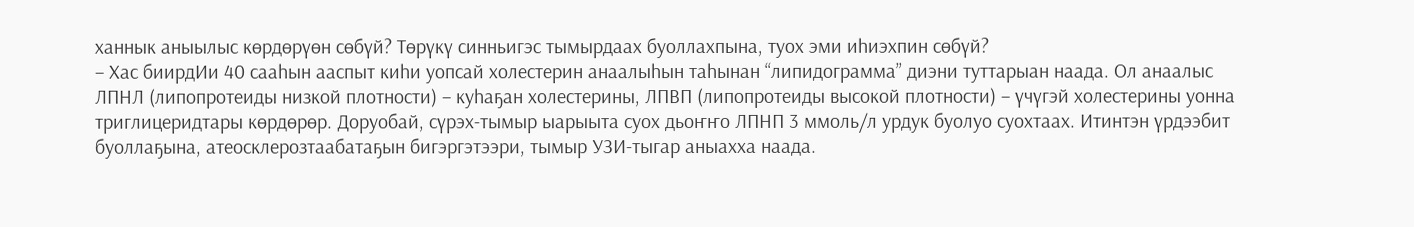ханнык аныылыс көрдөрүөн сөбүй? Төрүкү синньигэс тымырдаах буоллахпына, туох эми иһиэхпин сөбүй?
– Хас биирдИи 40 сааһын ааспыт киһи уопсай холестерин анаалыһын таһынан “липидограмма” диэни туттарыан наада. Ол анаалыс ЛПНЛ (липопротеиды низкой плотности) – куһаҕан холестерины, ЛПВП (липопротеиды высокой плотности) – үчүгэй холестерины уонна триглицеридтары көрдөрөр. Доруобай, сүрэх-тымыр ыарыыта суох дьоҥҥо ЛПНП 3 ммоль/л урдук буолуо суохтаах. Итинтэн үрдээбит буоллаҕына, атеосклерозтаабатаҕын бигэргэтээри, тымыр УЗИ-тыгар аныахха наада.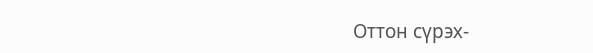Оттон сүрэх-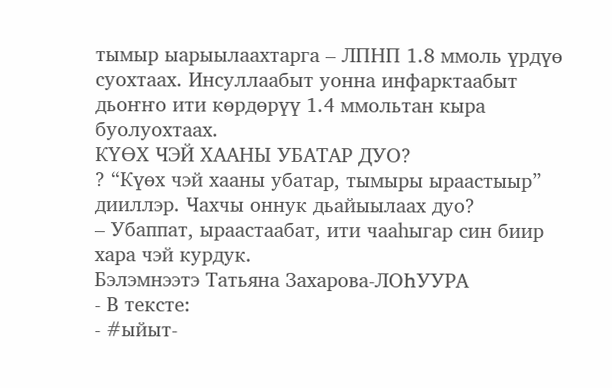тымыр ыарыылаахтарга – ЛПНП 1.8 ммоль үрдүө суохтаах. Инсуллаабыт уонна инфарктаабыт дьоҥҥо ити көрдөрүү 1.4 ммольтан кыра буолуохтаах.
КҮӨХ ЧЭЙ ХААНЫ УБАТАР ДУО?
? “Күөх чэй хааны убатар, тымыры ыраастыыр” дииллэр. Чахчы оннук дьайыылаах дуо?
– Убаппат, ыраастаабат, ити чааһыгар син биир хара чэй курдук.
Бэлэмнээтэ Татьяна Захарова-ЛОҺУУРА
- В тексте:
- #ыйыт-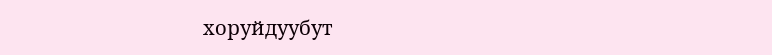хоруйдуубут